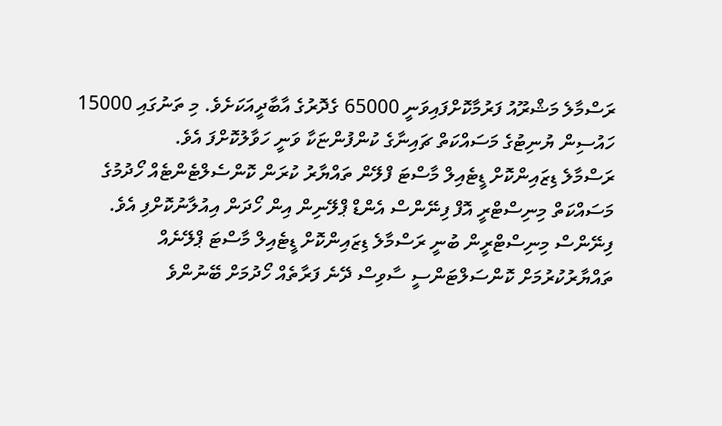ރަސްމާލެ މަޝްރޫއު ފަރުމާކޮށްފައިވަނީ 65000 ގެދޮރުގެ އާބާދީއަކަށެވެ. މި ތަނުގައި 15000 ހައުސިން ޔުނިޓުގެ މަސައްކަތް ޗައިނާގެ ކުންފުންޏަކާ ވަނީ ހަވާލުކޮށްފަ އެވެ.
ރަސްމާލެ ޑިޒައިންކޮށް ޑީޓެއިލް މާސްޓަ ފްލޭން ތައްޔާރު ކުރަން ކޮންސެލްޓެންޓެއް ހޯދުމުގެ މަސައްކަތް މިނިސްޓްރީ އޮފް ފިނޭންސް އެންޑް ޕްލޭނިން އިން ހޯދަން އިއުލާނުކޮށްފި އެވެ.
ފިނޭންސް މިނިސްޓްރީން ބުނީ ރަސްމާލެ ޑިޒައިންކޮށް ޑީޓެއިލް މާސްޓަ ޕްލޭނެއް ތައްޔާރުކުރުމަށް ކޮންސަލްޓަންސީ ސާވިސް ދޭނެ ފަރާތެއް ހޯދުމަށް ބޭނުންވެ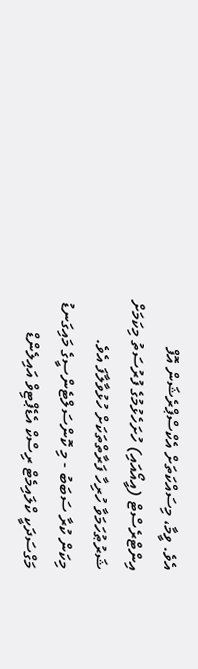އެވެ. ވީމާ، މިސައްކަތަށް އެކްސްޕްރެޝަން އޮފް އިންޓްރެސްޓް (އީއޯއައި) ހުށަހެޅުމުގެ ފުރުސަތު މިކަމަށް ޝަރުޠުހަމަވާ ހުރިހާ ފަރާތްތަކަށް ހުޅުވާލާފަ އެވެ.
މިކަން ކުރާ ސަބަބު - މި ކޮންސަލްޓެންސީގެ މައިގަނޑު މަގްސަދަކީ ކްލައިމެޓް ރިސްކް އެޑެޕްޓިވް އައިލެންޑް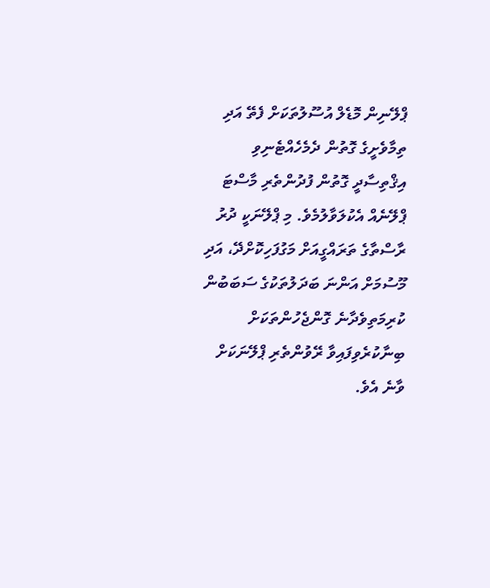ޕްލޭނިން މޮޑެލް އުސޫލުތަކަށް ފެތޭ އަދި ތިމާވެށީގެ ގޮތުން ދެމެހެއްޓެނިވި އިޤްތިސާދީ ގޮތުން ފުދުންތެރި މާސްޓަ ޕްލޭނެއް އެކުލަވާލުމެވެ. މި ޕްލޭނަކީ ދުރު ރާސްތާގެ ތަރައްގީއަށް މަގުފަހިކޮށްދޭ، އަދި މޫސުމަށް އަންނަ ބަދަލުތަކުގެ ސަބަބުން ކުރިމަތިވެދާނެ ގޮންޖެހުންތަކަށް ބިނާކުރެވިފައިވާ ރޭވުންތެރި ޕްލޭނަކަށް ވާނެ އެވެ.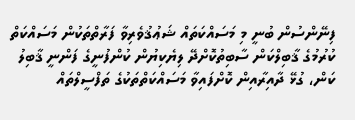ފިނޭންސުން ބުނީ މި މަސައްކަތައް ޝަޢުޤުވެރިވާ ފަރާތްތަކުން މަސައްކަތް ކުރުމުގެ ޤާބިލްކަން ސާބިތުކޮށްދޭ ލިޔެކިޔުން ކުންފުނީގެ ފަންނީ ޤާބިލު ކަން، ގުޅޭ ދާއިރާއިން ކޮށްފައިވާ މަސައްކަތްތަކުގެ ތަފްސީލްތައް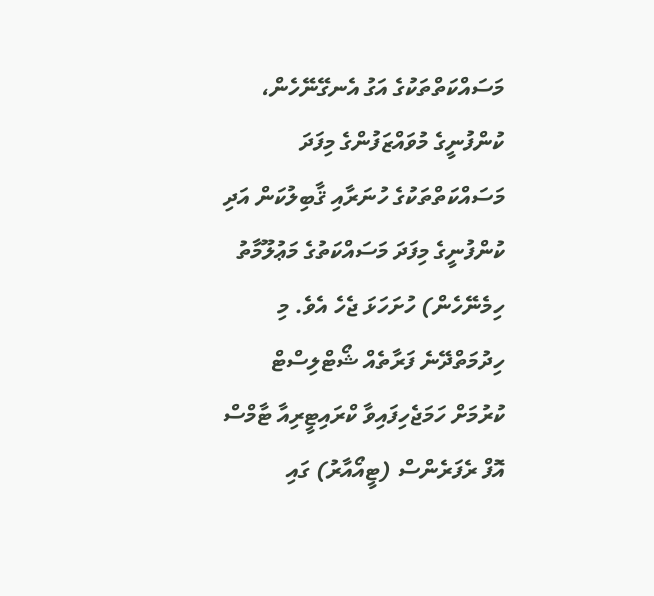މަސައްކަތްތަކުގެ އަގު އެނގޭނޭހެން، ކުންފުނީގެ މުވައްޒަފުންގެ މިފަދަ މަސައްކަތްތަކުގެ ހުނަރާއި ޤާބިލުކަން އަދި ކުންފުނީގެ މިފަދަ މަސައްކަތުގެ މަޢުލޫމާތު ހިމެނޭހެން) ހުށަހަޅަ ޖެހެ އެވެ. މި ހިދުމަތްދޭނެ ފަރާތެއް ޝޯޓްލިސްޓް ކުރުމަށް ހަމަޖެހިފައިވާ ކްރައިޓީރިއާ ޓާމްސް އޮފް ރެފަރެންސް (ޓީއޯއާރު) ގައި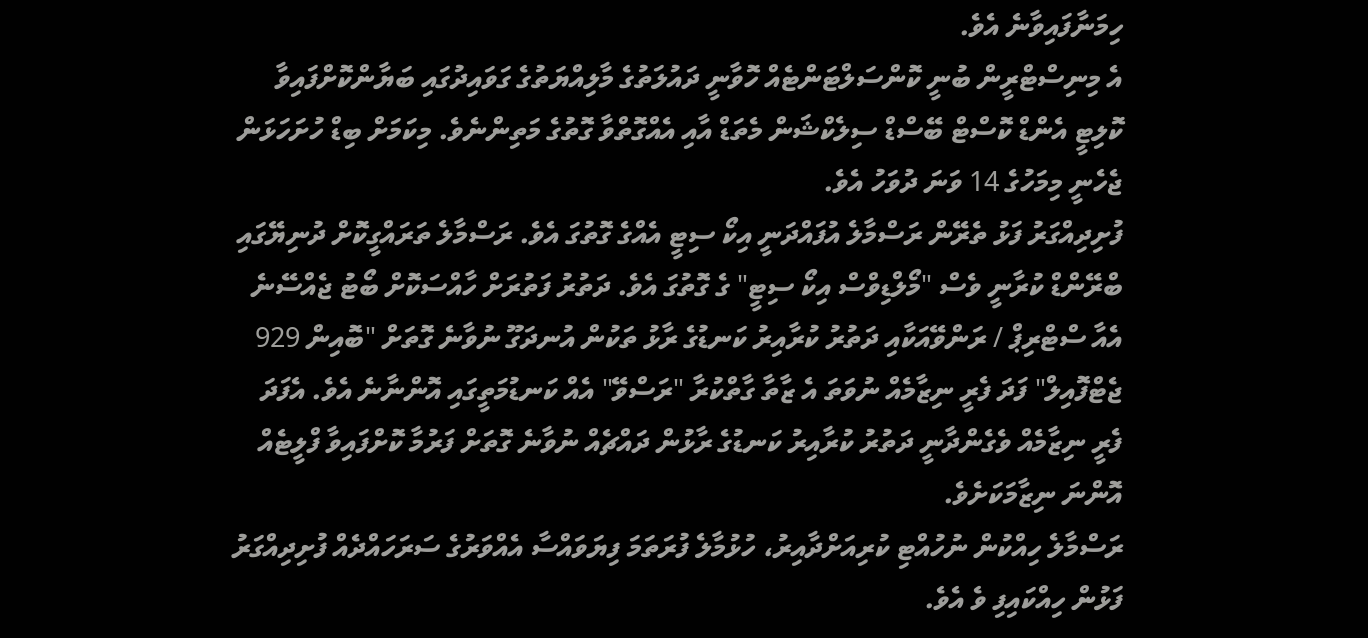ހިމަނާފައިވާނެ އެވެ.
އެ މިނިސްޓްރީން ބުނީ ކޮންސަލްޓަންޓެއް ހޮވާނީ ދައުލަތުގެ މާލިއްޔަތުގެ ގަވައިދުގައި ބަޔާންކޮށްފައިވާ ކޮލިޓީ އެންޑް ކޮސްޓް ބޭސްޑް ސިލެކްޝަން މެތަޑް އާއި އެއްގޮތްވާ ގޮތުގެ މަތިންނެވެ. މިކަމަށް ބިޑް ހުށަހަޅަން ޖެހެނީ މިމަހުގެ 14 ވަނަ ދުވަހު އެވެ.
ފުށިދިއްގަރު ފަޅު ތެރޭން ރަސްމާލެ އުފައްދަނީ އިކޯ ސިޓީ އެއްގެ ގޮތުގަ އެވެ. ރަސްމާލެ ތަރައްގީކޮށް ދުނިޔޭގައި ބްރޭންޑް ކުރާނީ ވެސް "މޯލްޑިވްސް އިކޯ ސިޓީ" ގެ ގޮތުގަ އެވެ. ދަތުރު ފަތުރަށް ހާއްސަކޮށް ބޯޓު ޖެއްސޭނެ އެއާ ސްޓްރިޕް / ރަންވޭއަކާއި ދަތުރު ކުރާއިރު ކަނޑުގެ ރާޅު ތަކުން އުނދަގޫ ނުވާނެ ގޮތަށް "ބޮއިން 929 ޖެޓްފޮއިލް" ފަދަ ފެރީ ނިޒާމެއް ނުވަތަ އެ ޒާތާ ގާތްކުރާ "ރަސްވޭ" އެއް ކަނޑުމަތީގައި އޮންނާނެ އެވެ. އެފަދަ ފެރީ ނިޒާމެއް ވެގެންދާނީ ދަތުރު ކުރާއިރު ކަނޑުގެ ރާޅުން ދައްޗެއް ނުވާނެ ގޮތަށް ފަރުމާ ކޮށްފައިވާ ފްލީޓެއް އޮންނަ ނިޒާމަކަށެވެ.
ރަސްމާލެ ހިއްކުން ނުހުއްޓި ކުރިއަށްދާއިރު، ހުޅުމާލެ ފުރަތަމަ ފިޔަވައްސާ އެއްވަރުގެ ސަރަހައްދެއް ފުށިދިއްގަރު ފަޅުން ހިއްކައިފި ވެ އެވެ.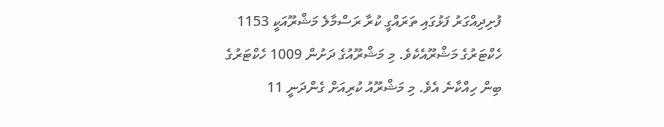ފުށިދިއްގަރު ފަޅުގައި ތަރައްގީ ކުރާ ރަސްމާލެ މަޝްރޫއަކީ 1153 ހެކްޓަރުގެ މަޝްރޫއެކެވެ. މި މަޝްރޫއުގެ ދަށުން 1009 ހެކްޓަރުގެ ބިން ހިއްކާނެ އެވެ. މި މަޝްރޫއު ކުރިއަށް ގެންދަނީ 11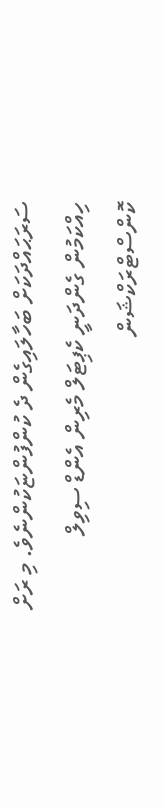ސަރަޙައްދަކަށް ބަހާލައިގެން ދެ ކުންފުންޏަކުންނެވެ. މި ރަށް ހިއްކަމުން ގެންދަނީ ކެޕިޓަލް މެރިން އެންޑް ސިވިލް ކޮންސްޓްރަކްޝަން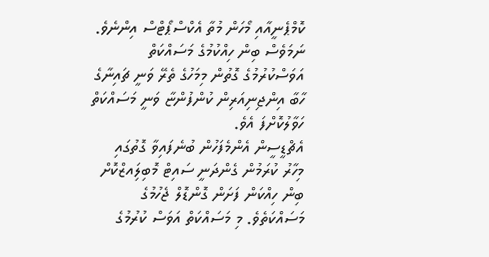ކޮމްޕެނީއާއި މޯހަން މުތާ އެކްސްޕޯޓްސް އިންނެވެ. ނަމަވެސް ބިން ހިއްކުމުގެ މަސައްކަތް އަވަސްކުރުމުގެ ގޮތުން މިމަހުގެ ތެރޭ ވަނީ ޗައިނާގެ ހާބާ އިންޖިނިއަރިން ކުންފުންޏާ ވަނީ މަސައްކަތް ހަވާލުކޮށްފަ އެވެ.
އެޗްޑީސީން އެންމެފަހުން ބުނެފައިވާ ގޮތުގައި މިހާރު ކުރަމުން ގެންދަނީ ސައިޓް މޮބިލަިއޒްކޮށް ބިން ހިއްކަން ފަށަން ގޮންޑޮލް ޖެހުމުގެ މަސައްކަތެވެ. މި މަސައްކަތް އަވަސް ކުރުމުގެ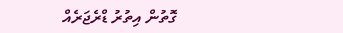ގޮތުން އިތުރު ޑްރެޖަރެއް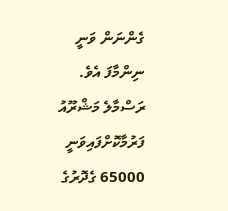ގެންނަން ވަނީ ނިންމާފަ އެވެ.
ރަސްމާލެ މަޝްރޫއު ފަރުމާކޮށްފައިވަނީ 65000 ގެދޮރުގެ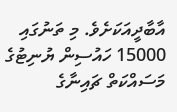އާބާދީއަކަށެވެ. މި ތަނުގައި 15000 ހައުސިން ޔުނިޓުގެ މަސައްކަތް ޗައިނާގެ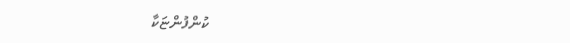ކުންފުންޏަކާ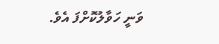ވަނީ ހަވާލުކޮށްފަ އެވެ.